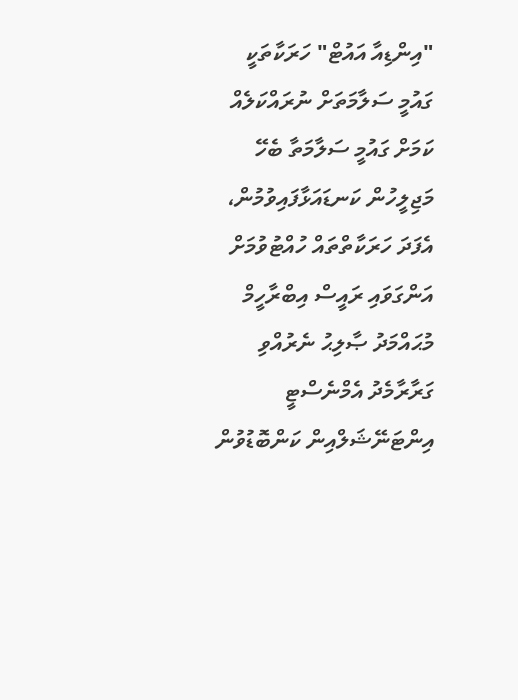"އިންޑިއާ އައުޓް" ހަރަކާތަކީ ގައުމީ ސަލާމަތަށް ނުރައްކަލެއް ކަމަށް ގައުމީ ސަލާމަތާ ބެހޭ މަޖިލީހުން ކަނޑައަޅާފައިވުމުން، އެފަދަ ހަރަކާތްތައް ހުއްޓުވުމަށް އަންގަވައި ރައީސް އިބްރާހީމް މުޙައްމަދު ޞާލިޙު ނެރުއްވި ގަރާރާމެދު އެމްނެސްޓީ އިންޓަނޭޝަލްއިން ކަންބޮޑުވުން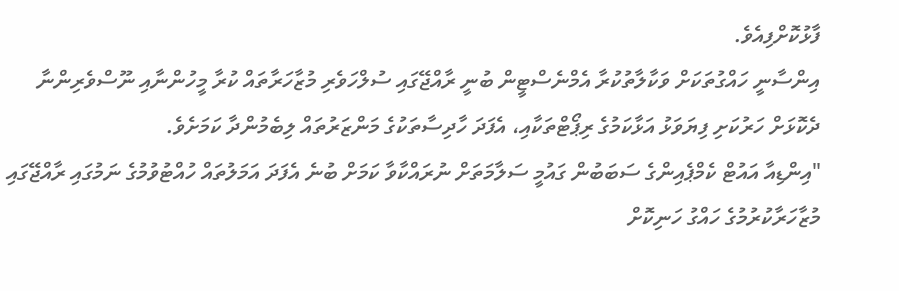ފާޅުކޮށްފިއެވެ.
އިންސާނީ ހައްގުތަކަށް ވަކާލާތުކުރާ އެމްނެސްޓީން ބުނީ ރާއްޖޭގައި ސުލްހަވެރި މުޒާހަރާތައް ކުރާ މީހުންނާއި ނޫސްވެރިންނާ ދެކޮޅަށް ހަރުކަށި ފިޔަވަޅު އަޅާކަމުގެ ރިޕޯޓްތަކާއި، އެފަދަ ހާދިސާތަކުގެ މަންޒަރުތައް ލިބެމުންދާ ކަމަށެވެ.
"އިންޑިއާ އައުޓް ކެމްޕެއިންގެ ސަބަބުން ގައުމީ ސަލާމަތަށް ނުރައްކާވާ ކަމަށް ބުނެ އެފަދަ އަމަލުތައް ހުއްޓުވުމުގެ ނަމުގައި ރާއްޖޭގައި މުޒާހަރާކުރުމުގެ ހައްގު ހަނިކޮށް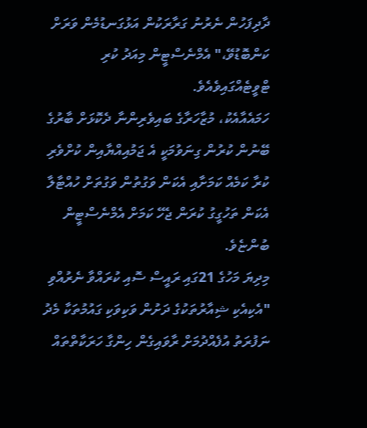ދާދިފަހުން ނެރުނު ގަރާރަކުން އަޅުގަނޑުމެން ވަރަށް ކަންބޮޑުވޭ،" އެމްނެސްޓީން މިއަދު ކުރި ޓްވީޓެއްގައިވެއެވެ.
ހަމައެއާއެކު، މުޒާހަރާގެ ބައިވެރިންނާ ދެކޮޅަށް ބާރުގެ ބޭނުން ކުރުން ގިނަވުމަކީ އެ ޖަމުއިއްޔާއިން ކުށްވެރި ކުރާ ކަމެއް ކަމަށާއި އެކަން ވަގުތުން ވަގުތަށް ހުއްޓާލާ އެކަން ތަހުގީގު ކުރަން ޖެހޭ ކަމަށް އެމްނެސްޓީން ބުންޏެވެ.
މިދިޔަ މަހުގެ 21ގައި ރައީސް ސޮއި ކުރައްވާ ނެރުއްވި "އެކިއެކި ޝިއާރުތަކުގެ ދަށުން ވަކިވަކި ގައުމުތަކާ މެދު ނަފުރަތު އުފެއްދުމަށް ރާވައިގެން ހިންގާ ހަރަކާތްތައް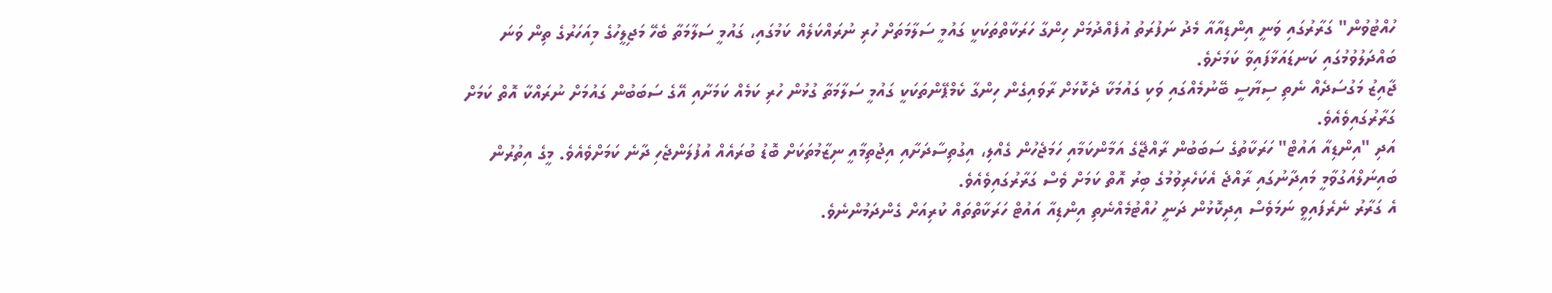ހުއްޓުވުން" ގަރާރުގައި ވަނީ އިންޑިއާއާ މެދު ނަފުރަތު އުފެއްދުމަށް ހިންގާ ހަރަކާތްތަކަކީ ގައުމީ ސަލާމަތަށް ހުރި ނުރައްކަލެއް ކަމުގައި، ގައުމީ ސަލާމަތާ ބެހޭ މަޖިލީހުގެ މިއަހަރުގެ ތިން ވަނަ ބައްދަލުވުމުގައި ކަނޑައަޅާފައިވާ ކަމަށެވެ.
ޖާއިޒު މަގުސަދެއް ނެތި ސިޔާސީ ބޭނުމެއްގައި ވަކި ގައުމަކާ ދެކޮޅަށް ރާވައިގެން ހިންގާ ކެމްޕޭންތަކަކީ ގައުމީ ސަލާމަތާ ގުޅުން ހުރި ކަމެއް ކަމަށާއި އޭގެ ސަބަބުން ގައުމަށް ނުރައްކާ އޮތް ކަމަށް ގަރާރުގައިވެއެވެ.
އަދި "އިންޑިއާ އައުޓް" ހަރަކާތުގެ ސަބަބުން ރާއްޖޭގެ އަމާންކަމާއި ހަމަޖެހުން ގެއްލި، އިގުތިސާދަށާއި އިޖުތިމާއީ ނިޒާމުތަކަށް ބޮޑު ބުރައެއް އުފުލަންޖެހި ދާނެ ކަމަށްވެއެވެ. މީގެ އިތުރުން ބައިނަލްއަގުވާމީ މައިދާނުގައި ރާއްޖެ އެކަހެރިވުމުގެ ބިރު އޮތް ކަމަށް ވެސް ގަރާރުގައިވެއެވެ.
އެ ގަރާރު ނެރެފައިވީ ނަމަވެސް އިދިކޮޅުން ދަނީ ހުއްޓުމެއްނެތި އިންޑިއާ އައުޓް ހަރަކާތްތައް ކުރިއަށް ގެންދަމުންނެވެ.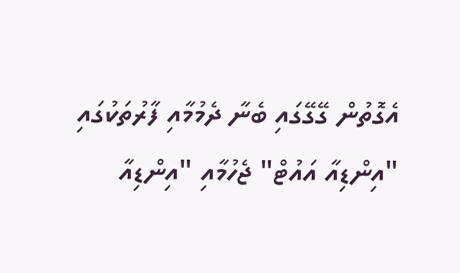އެގޮތުން ގޭގޭގައި ބެނާ ދެމުމާއި ފާރުތަކުގައި "އިންޑިއާ އައުޓް" ޖެހުމާއި "އިންޑިއާ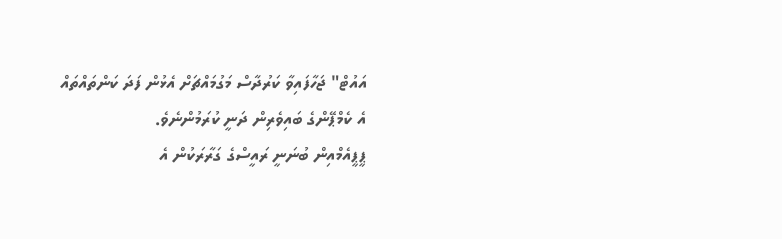އައުޓް" ޖަހާފައިވާ ކަރުދާސް މަގުމައްޗަށް އެޅުން ފަދަ ކަންތައްތައް އެ ކެމްޕޭންގެ ބައިވެރިން ދަނީ ކުރަމުންނެވެ.
ޕީޕީއެމްއިން ބުނަނީ ރައީސްގެ ގަރާރަކުން އެ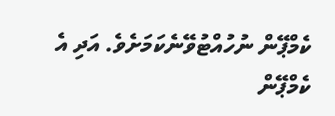ކެމްޕޭން ނުހުއްޓުވޭނެކަމަށެވެ. އަދި އެ ކެމްޕޭން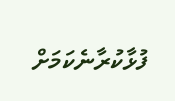ފުޅާކުރާނެކަމަށް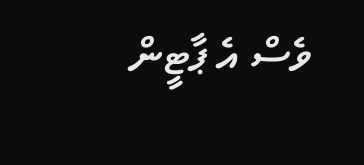ވެސް އެ ޕާޓީން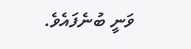ވަނީ ބުނެފައެވެ.